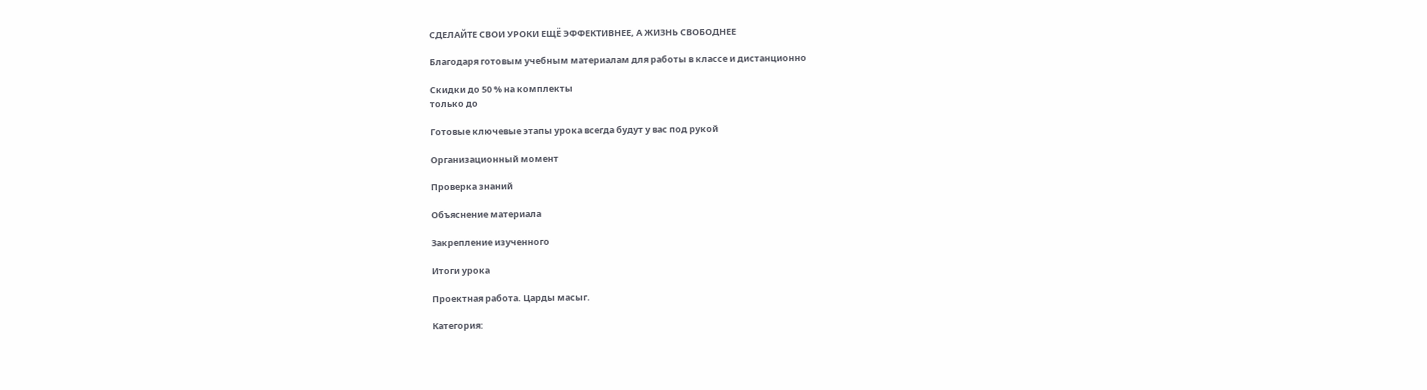СДЕЛАЙТЕ СВОИ УРОКИ ЕЩЁ ЭФФЕКТИВНЕЕ, А ЖИЗНЬ СВОБОДНЕЕ

Благодаря готовым учебным материалам для работы в классе и дистанционно

Скидки до 50 % на комплекты
только до

Готовые ключевые этапы урока всегда будут у вас под рукой

Организационный момент

Проверка знаний

Объяснение материала

Закрепление изученного

Итоги урока

Проектная работа. Царды масыг.

Категория: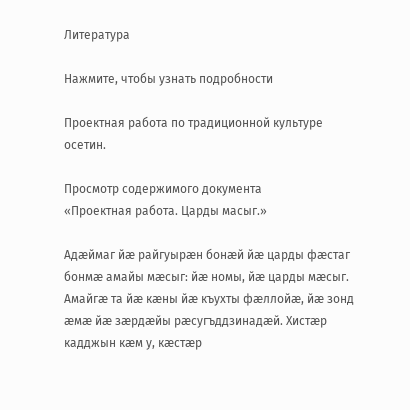Литература

Нажмите, чтобы узнать подробности

Проектная работа по традиционной культуре осетин.

Просмотр содержимого документа
«Проектная работа. Царды масыг.»

Адæймаг йæ райгуырæн бонæй йæ царды фæстаг бонмæ амайы мæсыг: йæ номы, йæ царды мæсыг. Амайгæ та йæ кæны йæ къухты фæллойæ, йæ зонд æмæ йæ зæрдæйы рæсугъддзинадæй. Хистæр кадджын кæм у, кæстæр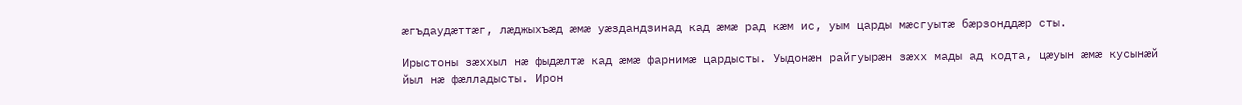æгъдаудæттæг, лæджыхъæд æмæ уæздандзинад кад æмæ рад кæм ис, уым царды мæсгуытæ бæрзонддæр сты.

Ирыстоны зæххыл нæ фыдæлтæ кад æмæ фарнимæ цардысты. Уыдонæн райгуырæн зæхх мады ад кодта, цæуын æмæ кусынæй йыл нæ фæлладысты. Ирон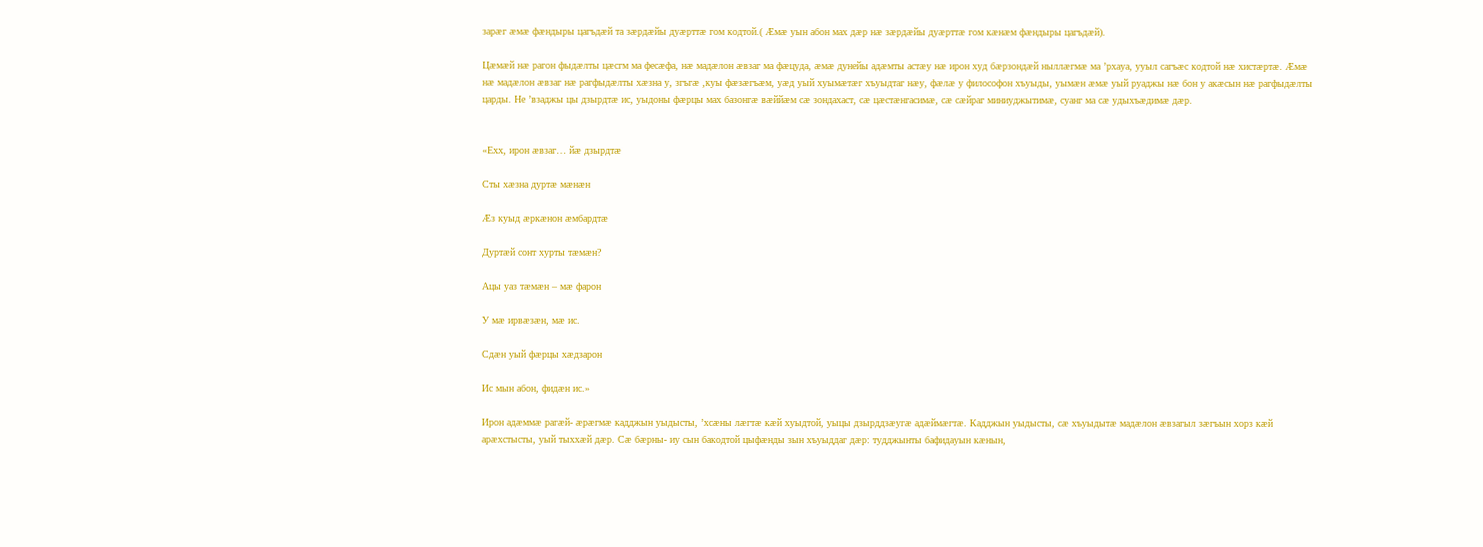зарæг æмæ фæндыры цагъдæй та зæрдæйы дуæрттæ гом кодтой.( Æмæ уын абон мах дæр нæ зæрдæйы дуæрттæ гом кæнæм фæндыры цагъдæй).

Цæмæй нæ рагон фыдæлты цæсгм ма фесæфа, нæ мадæлон æвзаг ма фæцуда, æмæ дунейы адæмты астæу нæ ирон худ бæрзондæй ныллæгмæ ма ’рхауа, ууыл сагъæс кодтой нæ хистæртæ. Æмæ нæ мадæлон æвзаг нæ рагфыдæлты хæзна у, згъгæ ,куы фæзæгъæм, уæд уый хуымæтæг хъуыдтаг нæу, фæлæ у философон хъуыды, уымæн æмæ уый руаджы нæ бон у акæсын нæ рагфыдæлты царды. Не ’взаджы цы дзырдтæ ис, уыдоны фæрцы мах базонгæ вæййæм сæ зондахаст, сæ цæстæнгасимæ, сæ сæйраг миниуджытимæ, суанг ма сæ удыхъæдимæ дæр.


«Ехх, ирон æвзаг… йæ дзырдтæ

Сты хæзна дуртæ мæнæн

Æз куыд æркæнон æмбардтæ

Дуртæй сонт хурты тæмæн?

Ацы уаз тæмæн – мæ фарон

У мæ ирвæзæн, мæ ис.

Сдæн уый фæрцы хæдзарон

Ис мын абон, фидæн ис.»

Ирон адæммæ рагæй- æрæгмæ кадджын уыдысты, ’хсæны лæгтæ кæй хуыдтой, уыцы дзырддзæугæ адæймæгтæ. Кадджын уыдысты, сæ хъуыдытæ мадæлон æвзагыл зæгъын хорз кæй арæхстысты, уый тыххæй дæр. Сæ бæрны- иу сын бакодтой цыфæнды зын хъуыддаг дæр: тудджынты бафидауын кæнын,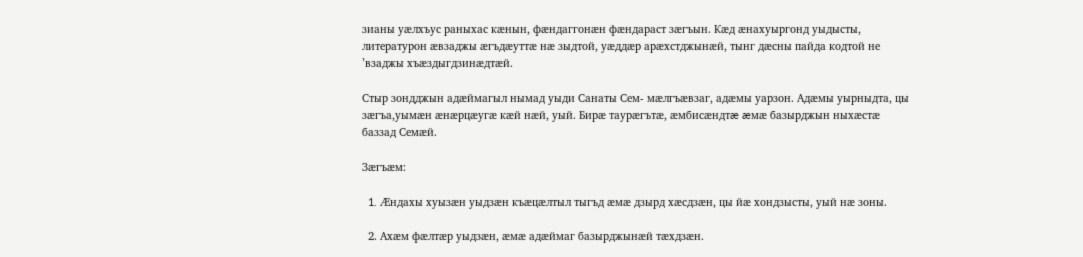зианы уæлхъус раныхас кæнын, фæндаггонæн фæндараст зæгъын. Кæд æнахуыргонд уыдысты, литературон æвзаджы æгъдæуттæ нæ зыдтой, уæддæр арæхстджынæй, тынг дæсны пайда кодтой не ’взаджы хъæздыгдзинæдтæй.

Стыр зондджын адæймагыл нымад уыди Санаты Сем- мæлгъæвзаг, адæмы уарзон. Адæмы уырныдта, цы зæгъа,уымæн æнæрцæугæ кæй нæй, уый. Бирæ таурæгътæ, æмбисæндтæ æмæ базырджын ныхæстæ баззад Семæй.

Зæгъæм:

  1. Æндахы хуызæн уыдзæн къæцæлтыл тыгъд æмæ дзырд хæсдзæн, цы йæ хондзысты, уый нæ зоны.

  2. Ахæм фæлтæр уыдзæн, æмæ адæймаг базырджынæй тæхдзæн.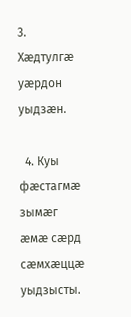3. Хæдтулгæ уæрдон уыдзæн.

  4. Куы фæстагмæ зымæг æмæ сæрд сæмхæццæ уыдзысты.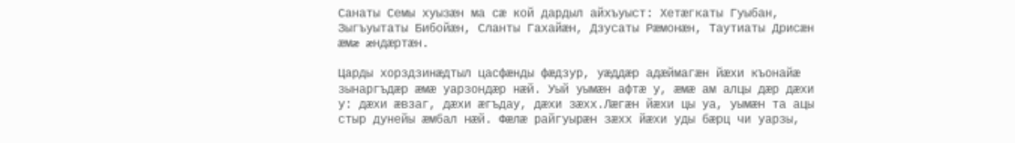Санаты Семы хуызæн ма сæ кой дардыл айхъуыст: Хетæгкаты Гуыбан, Зыгъуытаты Бибойæн, Сланты Гахайæн, Дзусаты Рæмонæн, Таутиаты Дрисæн æмæ æндæртæн.

Царды хорздзинæдтыл цасфæнды фæдзур, уæддæр адæймагæн йæхи къонайæ зынаргъдæр æмæ уарзондæр нæй. Уый уымæн афтæ у, æмæ ам алцы дæр дæхи у: дæхи æвзаг, дæхи æгъдау, дæхи зæхх.Лæгæн йæхи цы уа, уымæн та ацы стыр дунейы æмбал нæй. Фæлæ райгуырæн зæхх йæхи уды бæрц чи уарзы,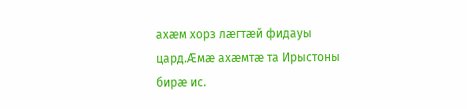ахæм хорз лæгтæй фидауы цард.Æмæ ахæмтæ та Ирыстоны бирæ ис.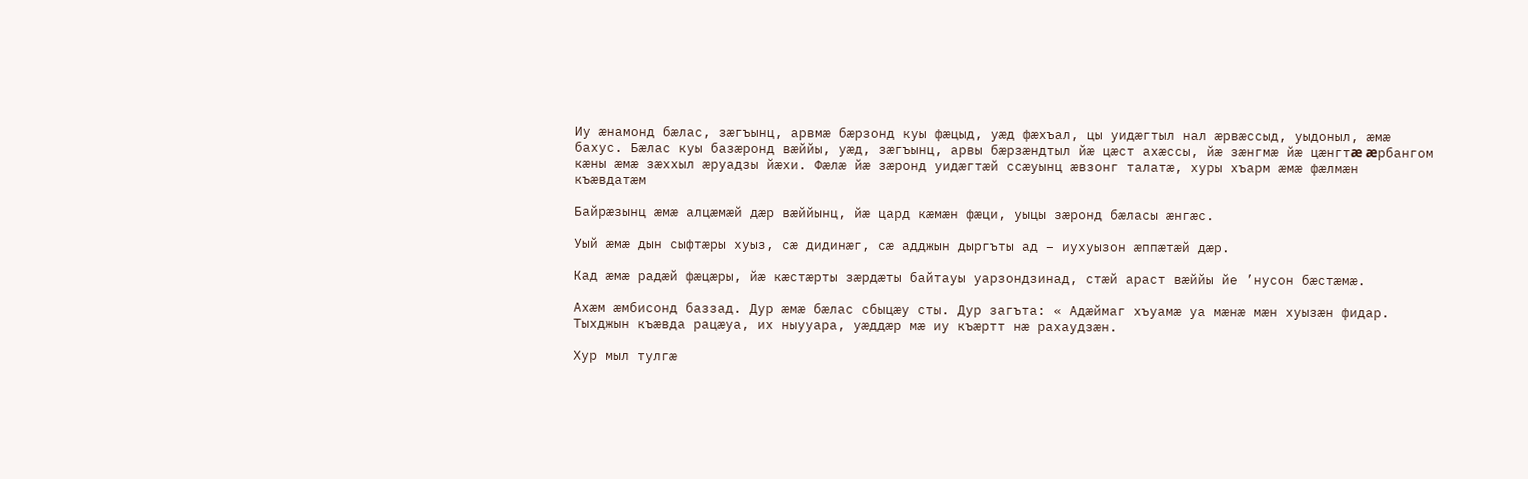Иу æнамонд бæлас, зæгъынц, арвмæ бæрзонд куы фæцыд, уæд фæхъал, цы уидæгтыл нал æрвæссыд, уыдоныл, æмæ бахус. Бæлас куы базæронд вæййы, уæд, зæгъынц, арвы бæрзæндтыл йæ цæст ахæссы, йæ зæнгмæ йæ цæнгтæ æрбангом кæны æмæ зæххыл æруадзы йæхи. Фæлæ йæ зæронд уидæгтæй ссæуынц æвзонг талатæ, хуры хъарм æмæ фæлмæн къæвдатæм

Байрæзынц æмæ алцæмæй дæр вæййынц, йæ цард кæмæн фæци, уыцы зæронд бæласы æнгæс.

Уый æмæ дын сыфтæры хуыз, сæ дидинæг, сæ адджын дыргъты ад – иухуызон æппæтæй дæр.

Кад æмæ радæй фæцæры, йæ кæстæрты зæрдæты байтауы уарзондзинад, стæй араст вæййы йе ’нусон бæстæмæ.

Ахæм æмбисонд баззад. Дур æмæ бæлас сбыцæу сты. Дур загъта: « Адæймаг хъуамæ уа мæнæ мæн хуызæн фидар. Тыхджын къæвда рацæуа, их ныууара, уæддæр мæ иу къæртт нæ рахаудзæн.

Хур мыл тулгæ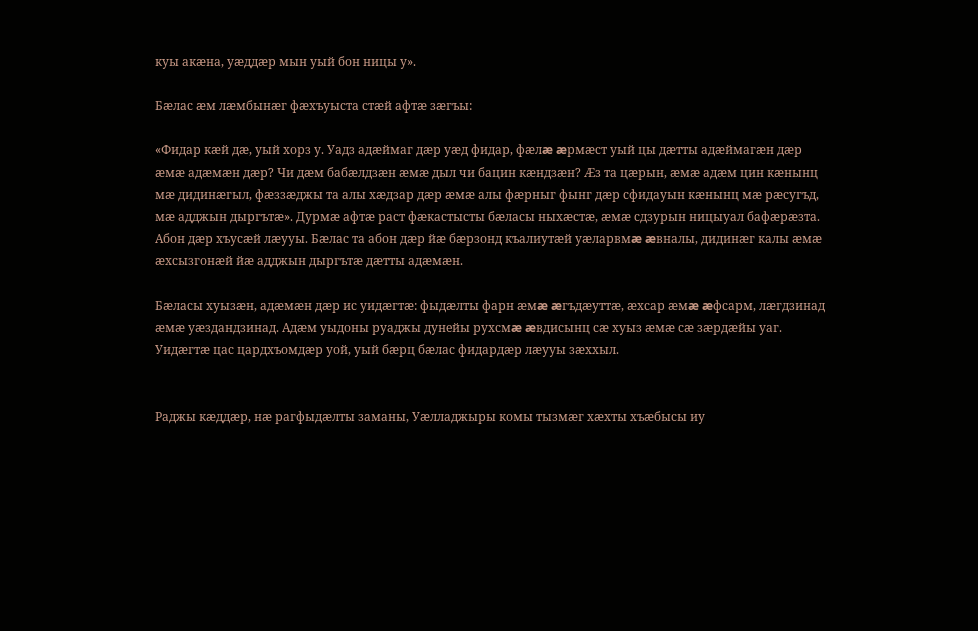куы акæна, уæддæр мын уый бон ницы у».

Бæлас æм лæмбынæг фæхъуыста стæй афтæ зæгъы:

«Фидар кæй дæ, уый хорз у. Уадз адæймаг дæр уæд фидар, фæлæ æрмæст уый цы дæтты адæймагæн дæр æмæ адæмæн дæр? Чи дæм бабæлдзæн æмæ дыл чи бацин кæндзæн? Æз та цæрын, æмæ адæм цин кæнынц мæ дидинæгыл, фæззæджы та алы хæдзар дæр æмæ алы фæрныг фынг дæр сфидауын кæнынц мæ рæсугъд, мæ адджын дыргътæ». Дурмæ афтæ раст фæкастысты бæласы ныхæстæ, æмæ сдзурын ницыуал бафæрæзта. Абон дæр хъусæй лæууы. Бæлас та абон дæр йæ бæрзонд къалиутæй уæларвмæ æвналы, дидинæг калы æмæ æхсызгонæй йæ адджын дыргътæ дæтты адæмæн.

Бæласы хуызæн, адæмæн дæр ис уидæгтæ: фыдæлты фарн æмæ æгъдæуттæ, æхсар æмæ æфсарм, лæгдзинад æмæ уæздандзинад. Адæм уыдоны руаджы дунейы рухсмæ æвдисынц сæ хуыз æмæ сæ зæрдæйы уаг. Уидæгтæ цас цардхъомдæр уой, уый бæрц бæлас фидардæр лæууы зæххыл.


Раджы кæддæр, нæ рагфыдæлты заманы, Уæлладжыры комы тызмæг хæхты хъæбысы иу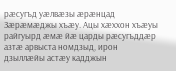рæсугъд уæлвæзы æрæнцад Зæрæмæджы хъæу. Ацы хæххон хъæуы райгуырд æмæ йæ царды рæсугъддæр азтæ арвыста номдзыд, ирон дзыллæйы астæу кадджын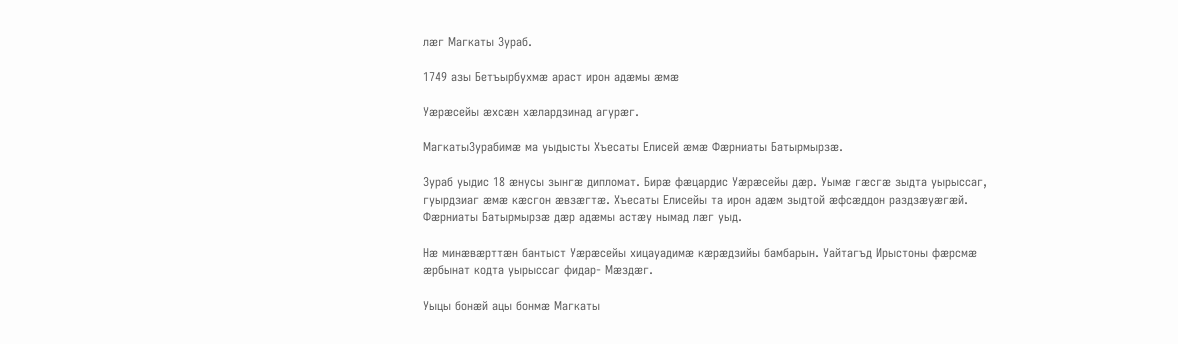лæг Магкаты Зураб.

1749 азы Бетъырбухмæ араст ирон адæмы æмæ

Уæрæсейы æхсæн хæлардзинад агурæг.

МагкатыЗурабимæ ма уыдысты Хъесаты Елисей æмæ Фæрниаты Батырмырзæ.

Зураб уыдис 18 æнусы зынгæ дипломат. Бирæ фæцардис Уæрæсейы дæр. Уымæ гæсгæ зыдта уырыссаг, гуырдзиаг æмæ кæсгон æвзæгтæ. Хъесаты Елисейы та ирон адæм зыдтой æфсæддон раздзæуæгæй. Фæрниаты Батырмырзæ дæр адæмы астæу нымад лæг уыд.

Нæ минæвæрттæн бантыст Уæрæсейы хицауадимæ кæрæдзийы бамбарын. Уайтагъд Ирыстоны фæрсмæ æрбынат кодта уырыссаг фидар- Мæздæг.

Уыцы бонæй ацы бонмæ Магкаты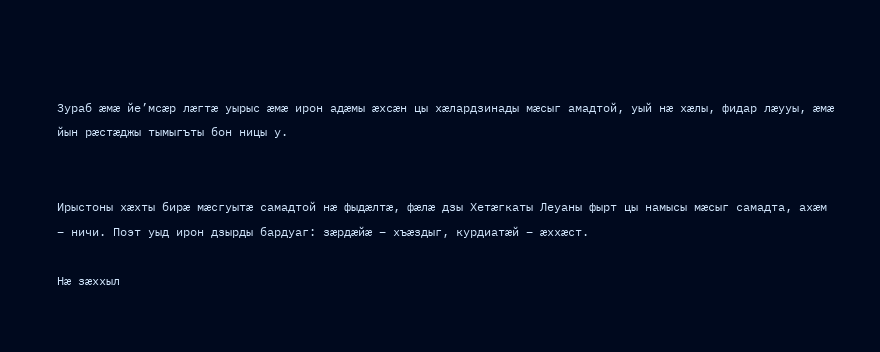Зураб æмæ йе’мсæр лæгтæ уырыс æмæ ирон адæмы æхсæн цы хæлардзинады мæсыг амадтой, уый нæ хæлы, фидар лæууы, æмæ йын рæстæджы тымыгъты бон ницы у.


Ирыстоны хæхты бирæ мæсгуытæ самадтой нæ фыдæлтæ, фæлæ дзы Хетæгкаты Леуаны фырт цы намысы мæсыг самадта, ахæм – ничи. Поэт уыд ирон дзырды бардуаг: зæрдæйæ – хъæздыг, курдиатæй – æххæст.

Нæ зæххыл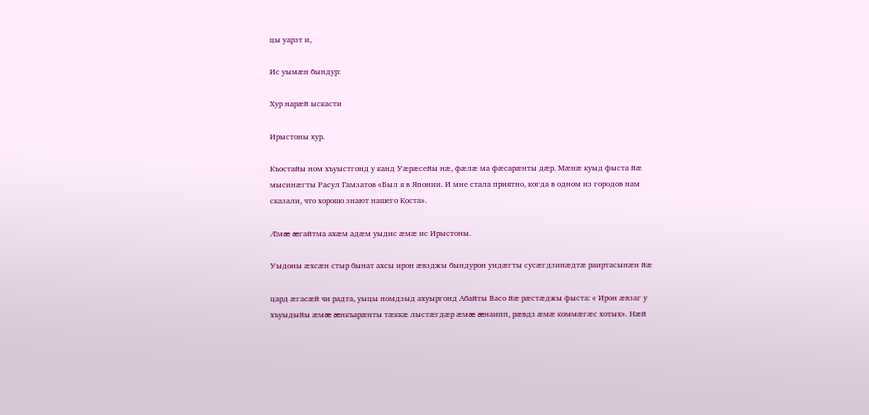цы уарзт и,

Ис уымæн бындур:

Хур нарæй ыскасти

Ирыстоны хур.

Къостайы ном хъуыстгонд у канд Уæрæсейы нæ, фæлæ ма фæсарæнты дæр. Мæнæ куыд фыста йæ мысинæгты Расул Гамзатов «Был я в Японии. И мне стала приятно, когда в одном из городов нам сказали, что хорошо знают нашего Коста».

Æмæ æгайтма ахæм адæм уыдис æмæ ис Ирыстоны.

Уыдоны æхсæн стыр бынат ахсы ирон æвзджы бындурон уидæгты сусæгдзинæдтæ раиртасынæн йæ

цард æгасæй чи радта, уыцы номдзыд ахуыргонд Абайты Васо йæ рæстæджы фыста: « Ирон æвзаг у хъуыдыйы æмæ æнкъарæнты тæккæ лыстæгдæр æмæ æнаипп, рæвдз æмæ коммæгæс хотых». Нæй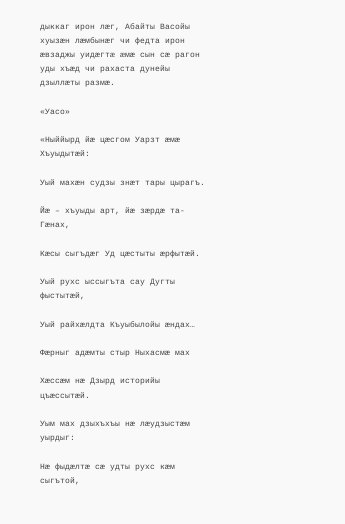дыккаг ирон лæг, Абайты Васойы хуызæн лæмбынæг чи федта ирон æвзаджы уидæгтæ æмæ сын сæ рагон уды хъæд чи рахаста дунейы дзыллæты размæ.

«Уасо»

«Ныййырд йæ цæсгом Уарзт æмæ Хъуыдытæй:

Уый махæн судзы знæт тары цырагъ.

Йæ – хъуыды арт, йæ зæрдæ та- Гæнах,

Кæсы сыгъдæг Уд цæстыты æрфытæй.

Уый рухс ыссыгъта сау Дугты фыстытæй,

Уый райхæлдта Къуыбылойы æндах…

Фæрныг адæмты стыр Ныхасмæ мах

Хæссæм нæ Дзырд историйы цъæссытæй.

Уым мах дзыхъхъы нæ лæудзыстæм уырдыг:

Нæ фыдæлтæ сæ удты рухс кæм сыгътой,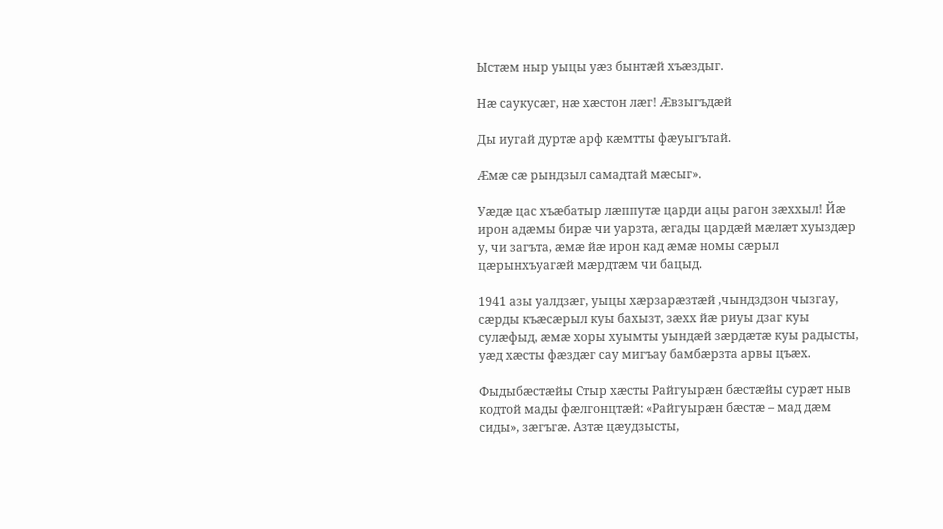Ыстæм ныр уыцы уæз бынтæй хъæздыг.

Нæ саукусæг, нæ хæстон лæг! Æвзыгъдæй

Ды иугай дуртæ арф кæмтты фæуыгътай.

Æмæ сæ рындзыл самадтай мæсыг».

Уæдæ цас хъæбатыр лæппутæ царди ацы рагон зæххыл! Йæ ирон адæмы бирæ чи уарзта, æгады цардæй мæлæт хуыздæр у, чи загъта, æмæ йæ ирон кад æмæ номы сæрыл цæрынхъуагæй мæрдтæм чи бацыд.

1941 азы уалдзæг, уыцы хæрзарæзтæй ,чындздзон чызгау, сæрды къæсæрыл куы бахызт, зæхх йæ риуы дзаг куы сулæфыд, æмæ хоры хуымты уындæй зæрдæтæ куы радысты, уæд хæсты фæздæг сау мигъау бамбæрзта арвы цъæх.

Фыдыбæстæйы Стыр хæсты Райгуырæн бæстæйы сурæт ныв кодтой мады фæлгонцтæй: «Райгуырæн бæстæ – мад дæм сиды», зæгъгæ. Азтæ цæудзысты,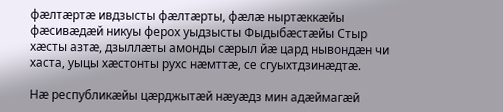фæлтæртæ ивдзысты фæлтæрты, фæлæ ныртæккæйы фæсивæдæй никуы ферох уыдзысты Фыдыбæстæйы Стыр хæсты азтæ, дзыллæты амонды сæрыл йæ цард нывондæн чи хаста, уыцы хæстонты рухс нæмттæ, се сгуыхтдзинæдтæ.

Нæ республикæйы цæрджытæй нæуæдз мин адæймагæй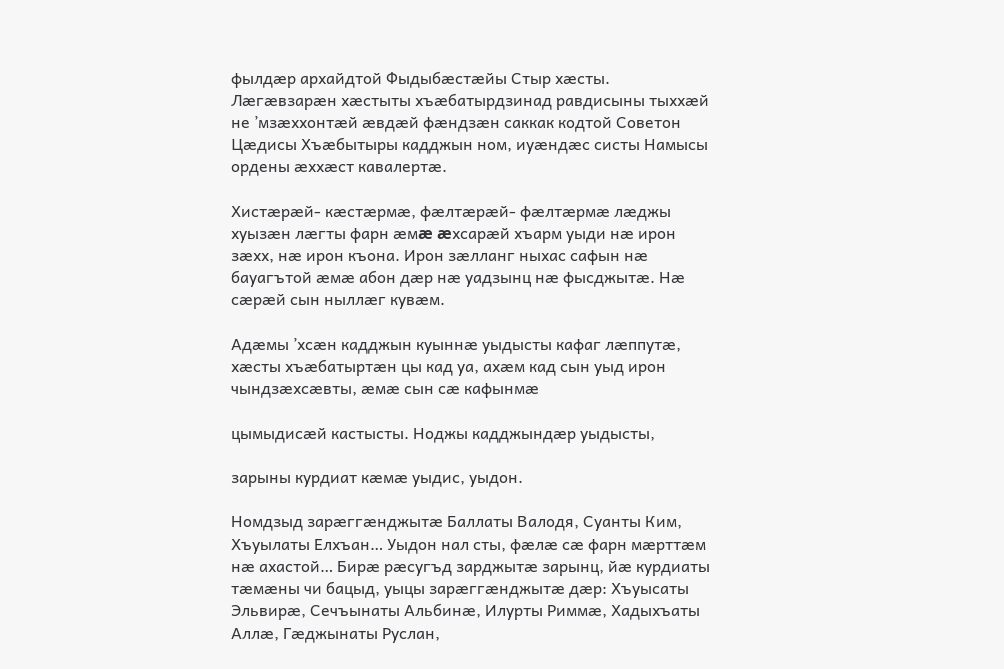фылдæр архайдтой Фыдыбæстæйы Стыр хæсты. Лæгæвзарæн хæстыты хъæбатырдзинад равдисыны тыххæй не ’мзæххонтæй æвдæй фæндзæн саккак кодтой Советон Цæдисы Хъæбытыры кадджын ном, иуæндæс систы Намысы ордены æххæст кавалертæ.

Хистæрæй- кæстæрмæ, фæлтæрæй- фæлтæрмæ лæджы хуызæн лæгты фарн æмæ æхсарæй хъарм уыди нæ ирон зæхх, нæ ирон къона. Ирон зæлланг ныхас сафын нæ бауагътой æмæ абон дæр нæ уадзынц нæ фысджытæ. Нæ сæрæй сын ныллæг кувæм.

Адæмы ’хсæн кадджын куыннæ уыдысты кафаг лæппутæ, хæсты хъæбатыртæн цы кад уа, ахæм кад сын уыд ирон чындзæхсæвты, æмæ сын сæ кафынмæ

цымыдисæй кастысты. Ноджы кадджындæр уыдысты,

зарыны курдиат кæмæ уыдис, уыдон.

Номдзыд зарæггæнджытæ Баллаты Валодя, Суанты Ким, Хъуылаты Елхъан… Уыдон нал сты, фæлæ сæ фарн мæрттæм нæ ахастой… Бирæ рæсугъд зарджытæ зарынц, йæ курдиаты тæмæны чи бацыд, уыцы зарæггæнджытæ дæр: Хъуысаты Эльвирæ, Сечъынаты Альбинæ, Илурты Риммæ, Хадыхъаты Аллæ, Гæджынаты Руслан,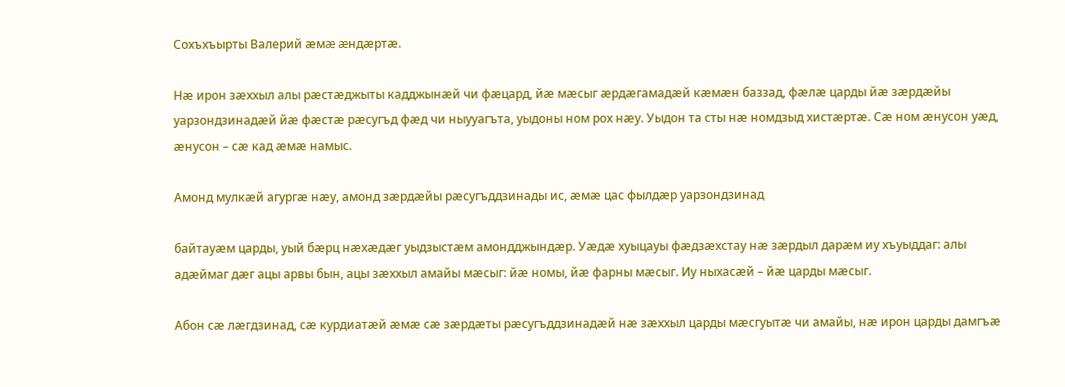Сохъхъырты Валерий æмæ æндæртæ.

Нæ ирон зæххыл алы рæстæджыты кадджынæй чи фæцард, йæ мæсыг æрдæгамадæй кæмæн баззад, фæлæ царды йæ зæрдæйы уарзондзинадæй йæ фæстæ рæсугъд фæд чи ныууагъта, уыдоны ном рох нæу. Уыдон та сты нæ номдзыд хистæртæ. Сæ ном æнусон уæд, æнусон – сæ кад æмæ намыс.

Амонд мулкæй агургæ нæу, амонд зæрдæйы рæсугъддзинады ис, æмæ цас фылдæр уарзондзинад

байтауæм царды, уый бæрц нæхæдæг уыдзыстæм амондджындæр. Уæдæ хуыцауы фæдзæхстау нæ зæрдыл дарæм иу хъуыддаг: алы адæймаг дæг ацы арвы бын, ацы зæххыл амайы мæсыг: йæ номы, йæ фарны мæсыг. Иу ныхасæй – йæ царды мæсыг.

Абон сæ лæгдзинад, сæ курдиатæй æмæ сæ зæрдæты рæсугъддзинадæй нæ зæххыл царды мæсгуытæ чи амайы, нæ ирон царды дамгъæ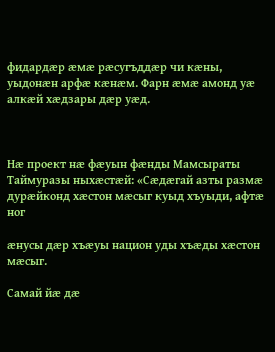фидардæр æмæ рæсугъддæр чи кæны, уыдонæн арфæ кæнæм. Фарн æмæ амонд уæ алкæй хæдзары дæр уæд.



Нæ проект нæ фæуын фæнды Мамсыраты Таймуразы ныхæстæй: «Сæдæгай азты размæ дурæйконд хæстон мæсыг куыд хъуыди, афтæ ног

æнусы дæр хъæуы национ уды хъæды хæстон мæсыг.

Самай йæ дæ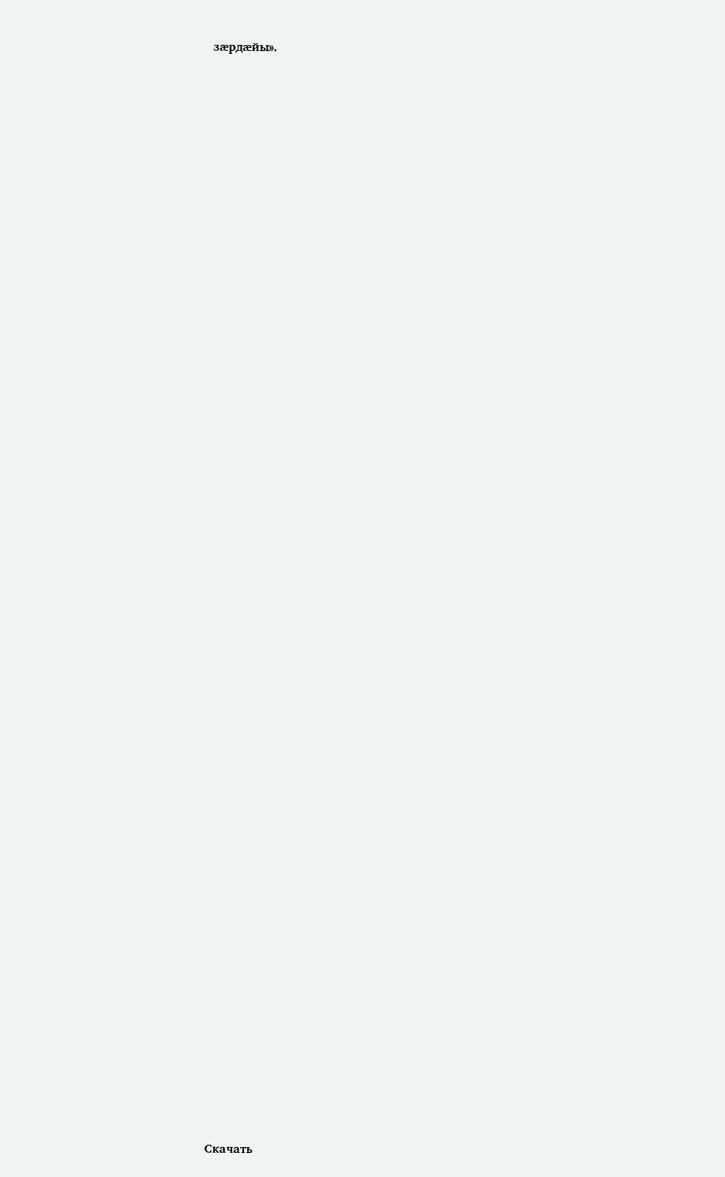зæрдæйы».



















































Скачать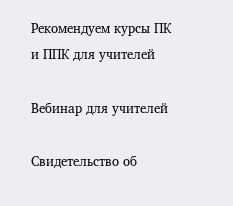Рекомендуем курсы ПК и ППК для учителей

Вебинар для учителей

Свидетельство об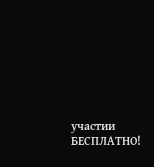участии БЕСПЛАТНО!